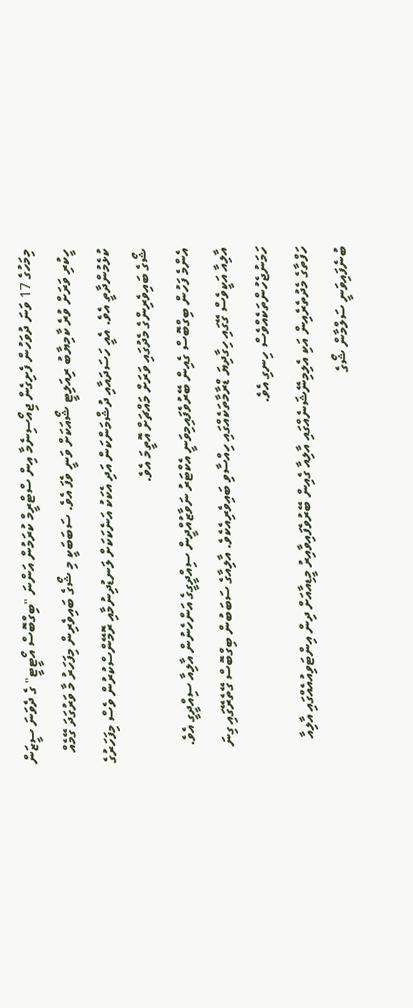މިމަހުގެ 17 ވަނަ ދުވަހުން ފެށިގެން ޖިއޯސިނެމާ އިން ސްޓްރީމް ކުރަމުން އަންނަ "ބިގްބޮސް އޯޓީޓީ" ގެ ދެވަނަ ސީޒަން ހީކުރި ވަރަށް ވުރެ ކާމިޔާބު ރިއަލިޓީ ޝޯއަކަށް ވަނީ ވެފަ އެވެ. ސަބަބަކީ މި ޝޯގެ ބައިވެރިން މިފަހަރު މާ ވަރުގަދަ ގޭމެއް ކުޅެމުންދާތީ އެވެ. އެއީ ހަސަދައާއި ދުޝްމަންކަން އަދި އެކަކު އަނެކަކަށް ލަނޑުދިނުމާއި ރޮމޭންސްކުރުން ވެސް މިފަހަރުގެ ޝޯގެ ބައިވެރިންގެ މެދުގައި ވަރަށް މައްޗަށް އޮތީމަ އެވެ.
އެންމެ ފަހުން ބިގްބޮސް ގެއިން ބޭރުވެފައިމިވަނީ އެކްޓަރު ނަވާޒުއްދީން ސިއްދީގީގެ އަންހެނުން އާލިއާ ސިއްދީގީ އެވެ. އާލިއާ އަކީވެސް ގޭގައި ހިގާދިޔަ ޑްރާމާތަކެއްގައި ހިއްސާވި ބައިވެރިއެކެވެ. އާލިއާގެ ސަބަބުން ބިގްބޮސް ގޭތެރޭގައި ގިނަ ހަމަނުޖެހުންތަކެއްވެސް ހިނގި އެވެ.
ހަފްތާގެ މެދުތެރެއިން އަކި އެލިމިނޭޝަނެއްގައި އާލިއާ ގެއިން ބޭރުވެފައިވާއިރު މީޑިއާއަށް ދިން އިންޓަވިއުއެއްގައި އާލިއާ ބުނެފައިވަނީ ސަލްމާން ޝޯގެ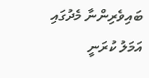ބައިވެރިންނާ މެދުގައި އަމަލު ކުރަނީ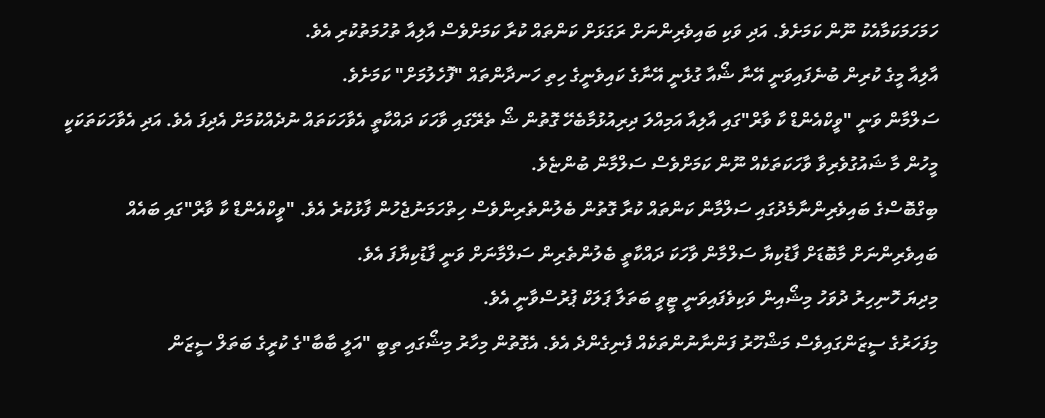ހަމަހަމަކަމާއެކު ނޫން ކަމަށެވެ. އަދި ވަކި ބައިވެރިންނަށް ރަގަޅަށް ކަންތައް ކުރާ ކަމަށްވެސް އާލިއާ ތުހުމަތުކުރި އެވެ.
އާލިއާ މީގެ ކުރިން ބުނެފައިވަނީ އޭނާ ޝޯއާ ގުޅެނީ އޭނާގެ ކައިވެނީގެ ހިތި ހަނދާންތައް "ފޮހެލުމަށް" ކަމަށެވެ.
ސަލްމާން ވަނީ "ވީކްއެންޑް ކާ ވާރް"ގައި އާލިއާ އަމިއްލަ ދިރިއުޅުމާބެހޭ ގޮތުން ޝޯ ތެރޭގައި ވާހަކަ ދައްކާތީ އެވާހަކަތައް ނުދެއްކުމަށް އެދިފަ އެވެ. އަދި އެވާހަކަތަކަކީ މީހުން މާ ޝައުގުވެރިވާ ވާހަކަތަކެއް ނޫން ކަމަށްވެސް ސަލްމާން ބުންޏެވެ.
ބިގްބޮސްގެ ބައިވެރިންނާމެދުގައި ސަލްމާން ކަންތައް ކުރާ ގޮތުން ބެލުންތެރިންވެސް ހިތްހަމަނުޖެހުން ފާޅުކުރެ އެވެ. "ވީކްއެންޑް ކާ ވާރް"ގައި ބައެއް ބައިވެރިންނަށް މާބޮޑަށް ފާޑުކިޔާ ސަލްމާން ވާހަކަ ދައްކާތީ ބެލުންތެރިން ސަލްމާނަށް ވަނީ ފާޑުކިޔާފަ އެވެ.
މިދިޔަ ހޮނިހިރު ދުވަހު މިޝޯއިން ވަކިވެފައިވަނީ ޓީވީ ބަތަލާ ޕަލަކް ޕުރުސްވާނީ އެވެ.
މިފަހަރުގެ ސީޒަންގައިވެސް މަޝްހޫރު ފަންނާނުންތަކެއް ފެނިގެންދެ އެވެ. އެގޮތުން މިހާރު މިޝޯގައި ތިބީ "އަލީ ބާބާ"ގެ ކުރީގެ ބަތަލް ސީޒަން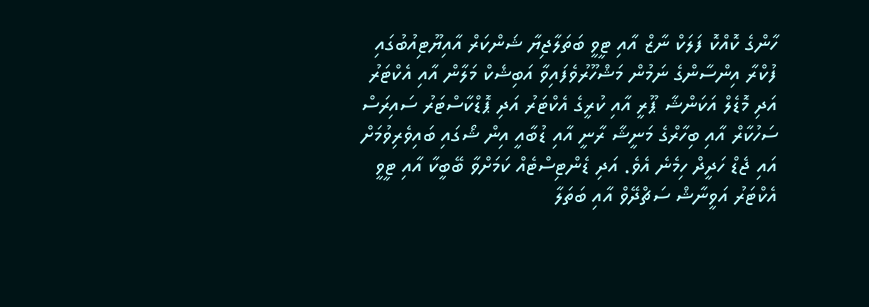ހާންގެ ކޮއްކޮ ފަލަކް ނާޒް އާއި ޓީވީ ބަތަލާޖިޔާ ޝަންކަރް އާއިޔޫޓިއުބުގައި ފުކްރާ އިންސާންގެ ނަމުން މަޝްހޫރުވެފައިވާ އަބިޝެކް މަލާން އާއި އެކްޓަރު އަދި މޮޑެލް އަކަންޝާ ޕޫރީ އާއި ކުރީގެ އެކްޓަރު އަދި ޕޮޑްކާސްޓަރު ސައިރަސް ސަހުކާރް އާއި ބިހާރްގެ މަނީޝާ ރާނީ އާއި ޑުބާއީ އިން ޝޯގައި ބައިވެރިވުމަށް އައި ޖެޑް ހަދީދް ހިމެނެ އެވެ. އަދި ޑެންޓިސްޓެއް ކަމަށްވާ ބޭބީކާ އާއި ޓީވީ އެކްޓަރު އަވީނާޝް ސަޗްދޭވް އާއި ބަތަލާ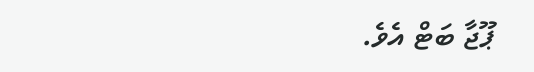ޕޫޖާ ބަޓް އެވެ.